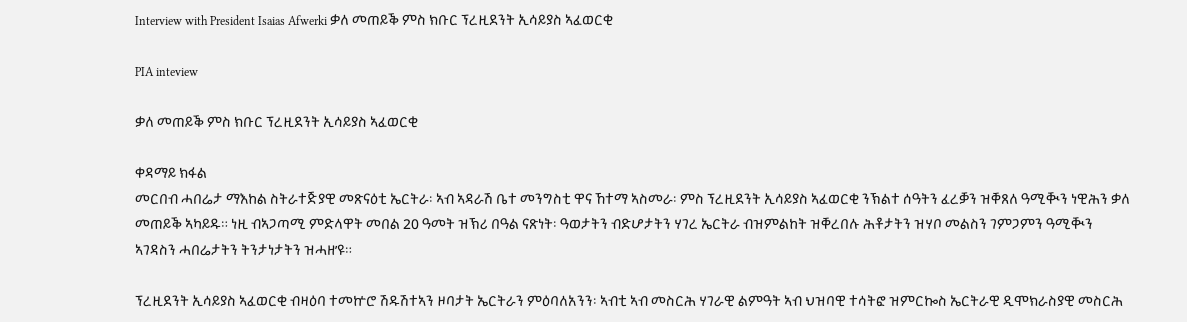Interview with President Isaias Afwerki ቃለ መጠይቕ ምስ ክቡር ፕረዚደንት ኢሳይያስ ኣፈወርቂ

PIA inteview

ቃለ መጠይቕ ምስ ክቡር ፕረዚደንት ኢሳይያስ ኣፈወርቂ

ቀዳማይ ክፋል
መርበብ ሓበሬታ ማእከል ስትራተጅያዊ መጽናዕቲ ኤርትራ፡ ኣብ ኣዳራሽ ቤተ መንግስቲ ዋና ኸተማ ኣስመራ፡ ምስ ፕረዚደንት ኢሳይያስ ኣፈወርቂ ንኽልተ ሰዓትን ፈረቓን ዝቐጸለ ዓሚቚን ነዊሕን ቃለ መጠይቕ ኣካይዱ። ነዚ ብኣጋጣሚ ምድላዋት መበል 20 ዓመት ዝኽሪ በዓል ናጽነት፡ ዓወታትን ብድሆታትን ሃገረ ኤርትራ ብዝምልከት ዝቐረበሉ ሕቶታትን ዝሃቦ መልስን ገምጋምን ዓሚቚን ኣገዳስን ሓበሬታትን ትንታነታትን ዝሓዘ’ዩ።

ፕረዚደንት ኢሳይያስ ኣፈወርቂ ብዛዕባ ተመኵሮ ሽዱሽተኣን ዞባታት ኤርትራን ምዕባለአንን፡ ኣብቲ ኣብ መስርሕ ሃገራዊ ልምዓት ኣብ ህዝባዊ ተሳትፎ ዝምርኰስ ኤርትራዊ ዲሞክራስያዊ መስርሕ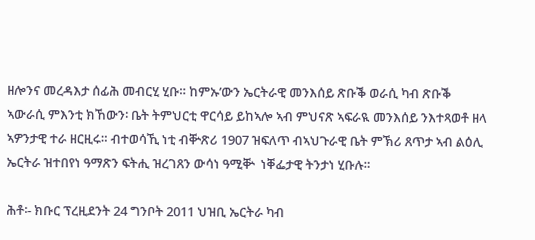ዘሎንና መረዳእታ ሰፊሕ መብርሂ ሂቡ። ከምኡ’ውን ኤርትራዊ መንእሰይ ጽቡቕ ወራሲ ካብ ጽቡቕ ኣውራሲ ምእንቲ ክኸውን፡ ቤት ትምህርቲ ዋርሳይ ይከኣሎ ኣብ ምህናጽ ኣፍራዪ መንእሰይ ንእተጻወቶ ዘላ ኣዎንታዊ ተራ ዘርዚሩ። ብተወሳኺ ነቲ ብቝጽሪ 1907 ዝፍለጥ ብኣህጉራዊ ቤት ምኽሪ ጸጥታ ኣብ ልዕሊ ኤርትራ ዝተበየነ ዓማጽን ፍትሒ ዝረገጸን ውሳነ ዓሚቝ  ነቐፌታዊ ትንታነ ሂቡሉ።

ሕቶ፡- ክቡር ፕረዚደንት 24 ግንቦት 2011 ህዝቢ ኤርትራ ካብ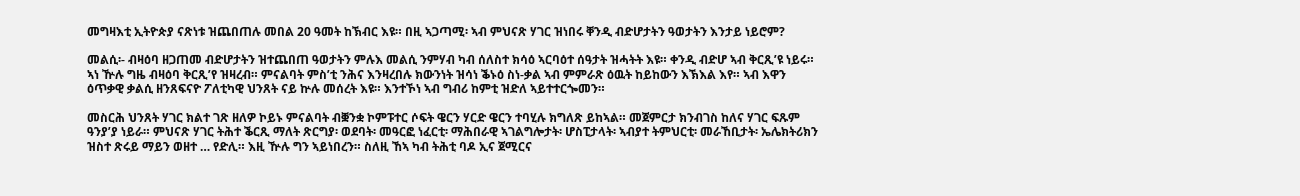መግዛእቲ ኢትዮጵያ ናጽነቱ ዝጨበጠሉ መበል 20 ዓመት ከኽብር እዩ። በዚ ኣጋጣሚ፡ ኣብ ምህናጽ ሃገር ዝነበሩ ቐንዲ ብድሆታትን ዓወታትን እንታይ ነይሮም?

መልሲ፡- ብዛዕባ ዘጋጠመ ብድሆታትን ዝተጨበጠ ዓወታትን ምሉእ መልሲ ንምሃብ ካብ ሰለስተ ክሳዕ ኣርባዕተ ሰዓታት ዝሓትት እዩ። ቀንዲ ብድሆ ኣብ ቅርጺ’ዩ ነይሩ። ኣነ ዅሉ ግዜ ብዛዕባ ቅርጺ’የ ዝዛረብ። ምናልባት ምስ’ቲ ንሕና እንዛረበሉ ክውንነት ዝሳነ ቕኑዕ ስነ-ቃል ኣብ ምምራጽ ዕዉት ከይከውን እኽእል እየ። ኣብ እዋን ዕጥቃዊ ቃልሲ ዘንጸፍናዮ ፖለቲካዊ ህንጸት ናይ ኵሉ መሰረት እዩ። እንተኾነ ኣብ ግብሪ ከምቲ ዝድለ ኣይተተርጐመን።

መስርሕ ህንጸት ሃገር ክልተ ገጽ ዘለዎ ኮይኑ ምናልባት ብቛንቋ ኮምፑተር ሶፍት ዌርን ሃርድ ዌርን ተባሂሉ ክግለጽ ይከኣል። መጀምርታ ክንብገስ ከለና ሃገር ፍጹም ዓንያ’ያ ነይራ። ምህናጽ ሃገር ትሕተ ቕርጺ ማለት ጽርግያ፡ ወደባት፡ መዓርፎ ነፈርቲ፡ ማሕበራዊ ኣገልግሎታት፡ ሆስፒታላት፡ ኣብያተ ትምህርቲ፡ መራኸቢታት፡ ኤሌክትሪክን ዝስተ ጽሩይ ማይን ወዘተ … የድሊ። እዚ ዅሉ ግን ኣይነበረን። ስለዚ ኸኣ ካብ ትሕቲ ባዶ ኢና ጀሚርና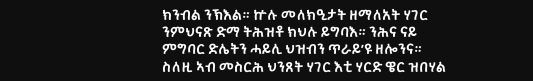ክንብል ንኽእል። ኵሉ መለክዒታት ዘማለአት ሃገር ንምህናጽ ድማ ትሕዝቶ ክህሉ ይግባእ። ንሕና ናይ ምግባር ድሌትን ሓይሊ ህዝብን ጥራይ’ዩ ዘሎንና። ስለዚ ኣብ መስርሕ ህንጸት ሃገር እቲ ሃርድ ዌር ዝበሃል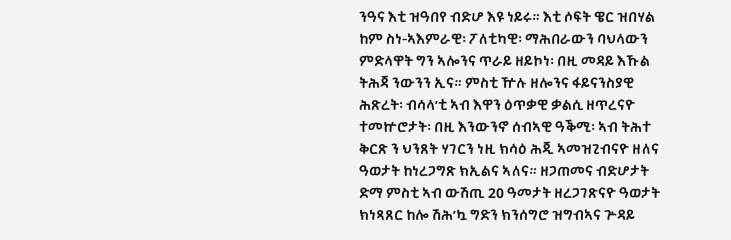ንዓና እቲ ዝዓበየ ብድሆ እዩ ነይሩ። እቲ ሶፍት ዌር ዝበሃል ከም ስነ-ኣእምራዊ፡ ፖለቲካዊ፡ ማሕበራውን ባህላውን ምድላዋት ግን ኣሎንና ጥራይ ዘይኮነ፡ በዚ መዳይ እኹል ትሕጃ ንውንን ኢና። ምስቲ ዅሉ ዘሎንና ፋይናንስያዊ ሕጽረት፡ ብሳላ’ቲ ኣብ እዋን ዕጥቃዊ ቃልሲ ዘጥረናዮ ተመኵሮታት፡ በዚ እንውንኖ ሰብኣዊ ዓቕሚ፡ ኣብ ትሕተ ቅርጽ ን ህንጸት ሃገርን ነዚ ክሳዕ ሕጂ ኣመዝጊብናዮ ዘለና ዓወታት ከነረጋግጽ ክኢልና ኣለና። ዘጋጠመና ብድሆታት ድማ ምስቲ ኣብ ውሽጢ 20 ዓመታት ዘረጋገጽናዮ ዓወታት ክነጻጸር ከሎ ሽሕ’ኳ ግድን ክንሰግሮ ዝግብኣና ጕዳይ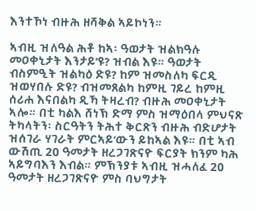እንተኾነ ብዙሕ ዘሻቅል ኣይኮነን።

ኣብዚ ዝለዓል ሕቶ ከኣ፡ ዓወታት ዝልክዓሉ መዐቀኒታት እንታይ’ዩ? ዝብል እዩ። ዓወታት ብስምዒት ዝልካዕ ድዩ? ከም ዝመስለካ ፍርዲ ዝወሃበሉ ድዩ? ብዝመጸልካ ከምዚ ገይረ ከምዚ ሰሪሐ እናበልካ ዲኻ ትዛረብ? ብዙሕ መዐቀኒታት ኣሎ። በቲ ካልእ ሸነኽ ድማ ምስ ዝማዕበላ ምህናጽ ትካላትን፡ ስርዓትን ትሕተ ቅርጽን ብዙሕ ብድሆታት ዝሰገራ ሃገራት ምርኣይ’ውን ይከኣል እዩ። በቲ ኣብ ውሽጢ 20 ዓመታት ዘረጋገጽናዮ ፍርያት ክንም ካሕ ኣይግባእን እብል። ምኽንያቱ ኣብዚ ዝሓለፈ 20 ዓመታት ዘረጋገጽናዮ ምስ ባህግታት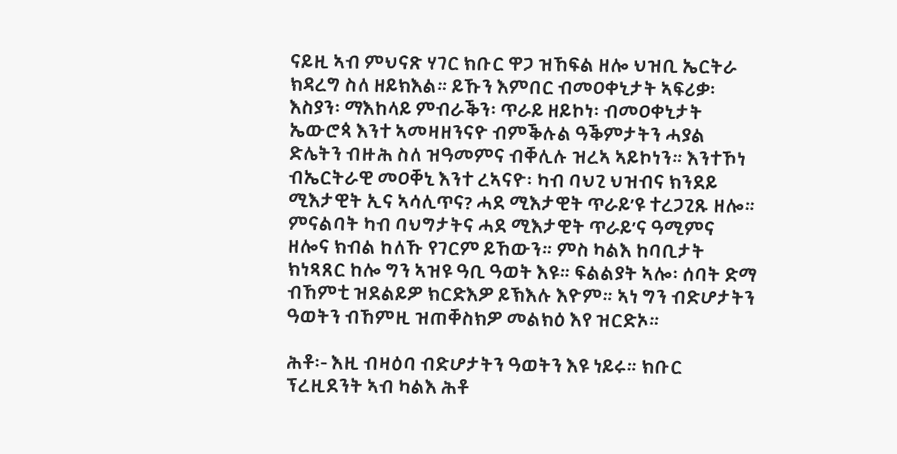ናይዚ ኣብ ምህናጽ ሃገር ክቡር ዋጋ ዝኸፍል ዘሎ ህዝቢ ኤርትራ ክዳረግ ስለ ዘይክእል። ይኹን እምበር ብመዐቀኒታት ኣፍሪቃ፡ እስያን፡ ማእከላይ ምብራቕን፡ ጥራይ ዘይኮነ፡ ብመዐቀኒታት ኤውሮጳ እንተ ኣመዛዘንናዮ ብምቕሉል ዓቕምታትን ሓያል ድሌትን ብዙሕ ስለ ዝዓመምና ብቐሊሉ ዝረኣ ኣይኮነን። እንተኾነ ብኤርትራዊ መዐቐኒ እንተ ረኣናዮ፡ ካብ ባህጊ ህዝብና ክንደይ ሚእታዊት ኢና ኣሳሊጥና? ሓደ ሚእታዊት ጥራይ’ዩ ተረጋጊጹ ዘሎ። ምናልባት ካብ ባህግታትና ሓደ ሚእታዊት ጥራይ’ና ዓሚምና ዘሎና ክብል ከለኹ የገርም ይኸውን። ምስ ካልእ ከባቢታት ክነጻጸር ከሎ ግን ኣዝዩ ዓቢ ዓወት እዩ። ፍልልያት ኣሎ፡ ሰባት ድማ ብኸምቲ ዝደልይዎ ክርድእዎ ይኽእሉ እዮም። ኣነ ግን ብድሆታትን ዓወትን ብኸምዚ ዝጠቐስክዎ መልክዕ እየ ዝርድኦ።

ሕቶ፡- እዚ ብዛዕባ ብድሆታትን ዓወትን እዩ ነይሩ። ክቡር ፕረዚደንት ኣብ ካልእ ሕቶ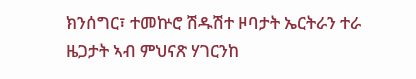ክንሰግር፣ ተመኵሮ ሽዱሽተ ዞባታት ኤርትራን ተራ ዜጋታት ኣብ ምህናጽ ሃገርንከ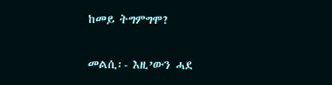ከመይ ትግምግሞ?

መልሲ፡- እዚ’ውን ሓደ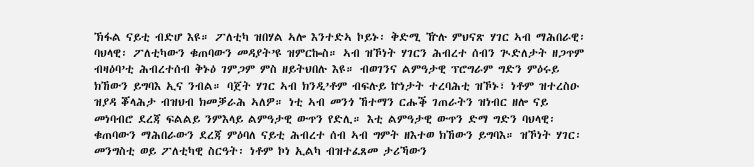ኽፋል ናይቲ ብድሆ እዩ። ፖለቲካ ዝበሃል ኣሎ እንተድኣ ኮይኑ፡ ቅድሚ ዅሉ ምህናጽ ሃገር ኣብ ማሕበራዊ፡ ባህላዊ፡ ፖለቲካውን ቁጠባውን መዳያት’ዩ ዝምርኰስ። ኣብ ዝኾነት ሃገርን ሕብረተ ሰብን ጒድለታት ዘጋጥም ብዛዕባ’ቲ ሕብረተሰብ ቅኑዕ ገምጋም ምስ ዘይትህበሉ እዩ። ብወገንና ልምዓታዊ ፕሮግራም ግድን ምዕሩይ ክኸውን ይግባእ ኢና ንብል። ባጀት ሃገር ኣብ ክንዲ’ቶም ብፍሉይ ኵነታት ተረባሕቲ ዝኾኑ፣ ነቶም ዝተረስዑ ዝያዳ ቖላሕታ ብዝህብ ክመቓራሕ ኣለዎ። ነቲ ኣብ መንጎ ኸተማን ርሑቕ ገጠራትን ዝነብር ዘሎ ናይ መነባብሮ ደረጃ ፍልልይ ንምእላይ ልምዓታዊ ውጥን የድሊ። እቲ ልምዓታዊ ውጥን ድማ ግድን ባህላዊ፡ ቁጠባውን ማሕበራውን ደረጃ ምዕባለ ናይቲ ሕብረተ ሰብ ኣብ ግምት ዘእተወ ክኸውን ይግባእ። ዝኾነት ሃገር፡ መንግስቲ ወይ ፖለቲካዊ ስርዓት፡ ነቶም ኮነ ኢልካ ብዝተፈጸመ ታሪኻውን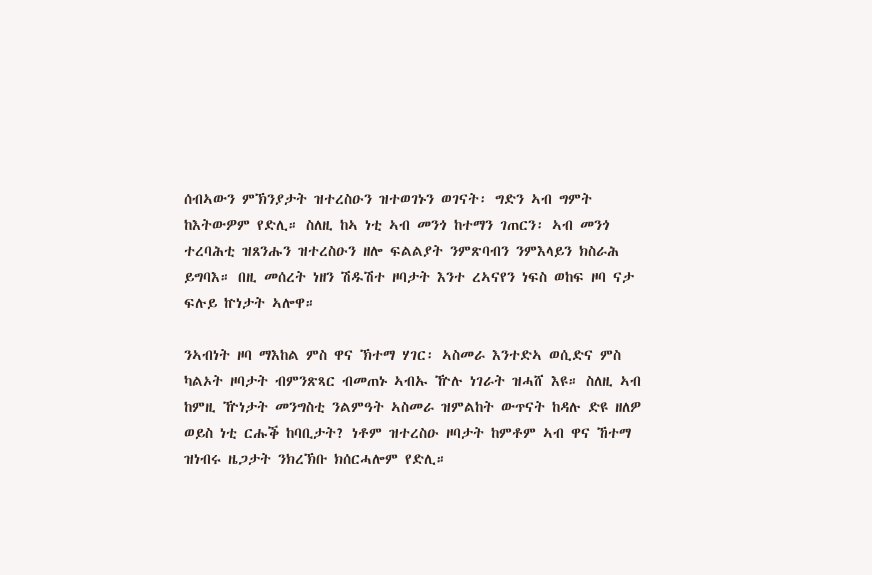ሰብኣውን ምኽንያታት ዝተረስዑን ዝተወገኑን ወገናት፡ ግድን ኣብ ግምት ከእትውዎም የድሊ። ስለዚ ከኣ ነቲ ኣብ መንጎ ከተማን ገጠርን፡ ኣብ መንጎ ተረባሕቲ ዝጸንሑን ዝተረስዑን ዘሎ ፍልልያት ንምጽባብን ንምእላይን ክስራሕ ይግባእ። በዚ መሰረት ነዘን ሽዱሽተ ዞባታት እንተ ረኣናየን ነፍስ ወከፍ ዞባ ናታ ፍሉይ ኵነታት ኣሎዋ።

ንኣብነት ዞባ ማእከል ምስ ዋና ኽተማ ሃገር፡ ኣስመራ እንተድኣ ወሲድና ምስ ካልኦት ዞባታት ብምንጽጻር ብመጠኑ ኣብኡ ዅሉ ነገራት ዝሓሸ እዩ። ስለዚ ኣብ ከምዚ ዅነታት መንግስቲ ንልምዓት ኣስመራ ዝምልከት ውጥናት ከዳሉ ድዩ ዘለዎ ወይስ ነቲ ርሑቕ ከባቢታት? ነቶም ዝተረስዑ ዞባታት ከምቶም ኣብ ዋና ኸተማ ዝነብሩ ዜጋታት ንክረኽቡ ክሰርሓሎም የድሊ።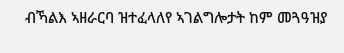ብኻልእ ኣዘራርባ ዝተፈላለየ ኣገልግሎታት ከም መጓዓዝያ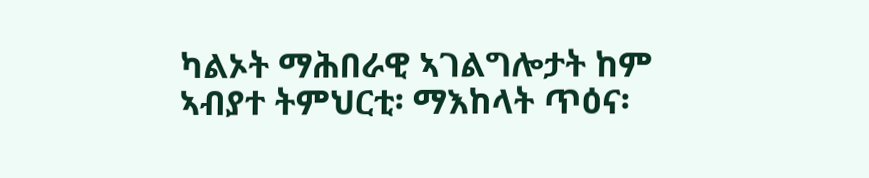ካልኦት ማሕበራዊ ኣገልግሎታት ከም ኣብያተ ትምህርቲ፡ ማእከላት ጥዕና፡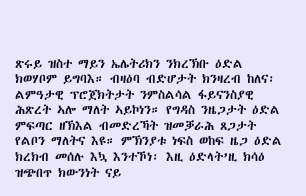ጽሩይ ዝስተ ማይን ኤሌትሪክን ንክረኽቡ ዕድል ክወሃቦም ይግባእ። ብዛዕባ ብድሆታት ክንዛረብ ከለና፡ ልምዓታዊ ፕሮጀክትታት ንምስልሳል ፋይናንስያዊ ሕጽረት ኣሎ ማለት ኣይኮነን። የግዳስ ንዜጋታት ዕድል ምፍጣር ዘኽእል ብመድረኻት ዝመቓራሕ ጸጋታት የልቦን ማለትና እዩ። ምኽንያቱ ነፍስ ወከፍ ዜጋ ዕድል ክረክብ መሰሉ እኳ እንተኾነ፡ እዚ ዕድላት’ዚ ክሳዕ ዝጭበጥ ክውንነት ናይ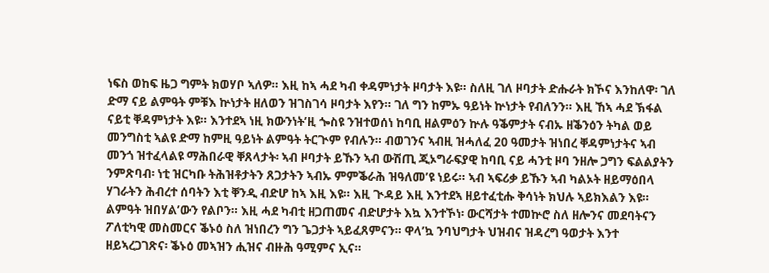ነፍስ ወከፍ ዜጋ ግምት ክወሃቦ ኣለዎ። እዚ ከኣ ሓደ ካብ ቀዳምነታት ዞባታት እዩ። ስለዚ ገለ ዞባታት ድሑራት ክኾና እንከለዋ፡ ገለ ድማ ናይ ልምዓት ምቹእ ኵነታት ዘለወን ዝገስገሳ ዞባታት እየን። ገለ ግን ከምኡ ዓይነት ኵነታት የብለንን። እዚ ኸኣ ሓደ ኽፋል ናይቲ ቐዳምነታት እዩ። እንተደኣ ነዚ ክውንነት’ዚ ጐስዩ ንዝተወሰነ ከባቢ ዘልምዕን ኵሉ ዓቕምታት ናብኡ ዘቕንዕን ትካል ወይ መንግስቲ ኣልዩ ድማ ከምዚ ዓይነት ልምዓት ትርጒም የብሉን። ብወገንና ኣብዚ ዝሓለፈ 20 ዓመታት ዝነበረ ቐዳምነታትና ኣብ መንጎ ዝተፈላልዩ ማሕበራዊ ቐጸላታት፡ ኣብ ዞባታት ይኹን ኣብ ውሽጢ ጂኦግራፍያዊ ከባቢ ናይ ሓንቲ ዞባ ንዘሎ ጋግን ፍልልያትን ንምጽባብ፡ ነቲ ዝርካቡ ትሕዝቶታትን ጸጋታትን ኣብኡ ምምቕራሕ ዝዓለመ’ዩ ነይሩ። ኣብ ኣፍሪቃ ይኹን ኣብ ካልኦት ዘይማዕበላ ሃገራትን ሕብረተ ሰባትን እቲ ቐንዲ ብድሆ ከኣ እዚ እዩ። እዚ ጒዳይ እዚ እንተደኣ ዘይተፈቲሑ ቅሳነት ክህሉ ኣይክእልን እዩ። ልምዓት ዝበሃል’ውን የልቦን። እዚ ሓደ ካብቲ ዘጋጠመና ብድሆታት እኳ እንተኾነ፡ ውርሻታት ተመኵሮ ስለ ዘሎንና መደባትናን ፖለቲካዊ መስመርና ቕኑዕ ስለ ዝነበረን ግን ጌጋታት ኣይፈጸምናን። ዋላ’ኳ ንባህግታት ህዝብና ዝዳረግ ዓወታት እንተ ዘይኣረጋገጽና፡ ቕኑዕ መኣዝን ሒዝና ብዙሕ ዓሚምና ኢና።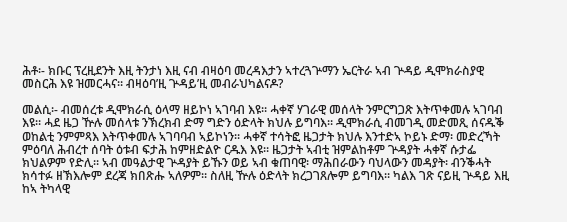ሕቶ፡- ክቡር ፕረዚደንት እዚ ትንታነ እዚ ናብ ብዛዕባ መረዳእታን ኣተረጓጕማን ኤርትራ ኣብ ጕዳይ ዲሞክራስያዊ መስርሕ እዩ ዝመርሓና። ብዛዕባ’ዚ ጕዳይ’ዚ መብራህካልናዶ?

መልሲ፡- ብመሰረቱ ዲሞክራሲ ዕላማ ዘይኮነ ኣገባብ እዩ። ሓቀኛ ሃገራዊ መሰላት ንምርግጋጽ እትጥቀመሉ ኣገባብ እዩ። ሓደ ዜጋ ዅሉ መሰላቱ ንኽረክብ ድማ ግድን ዕድላት ክህሉ ይግባእ። ዲሞክራሲ ብመገዲ መድመጺ ሰናዱቕ ወከልቲ ንምምጻእ እትጥቀመሉ ኣገባባብ ኣይኮነን። ሓቀኛ ተሳትፎ ዜጋታት ክህሉ እንተድኣ ኮይኑ ድማ፡ መድረኻት ምዕባለ ሕብረተ ሰባት ዕቱብ ፍታሕ ከምዘድልዮ ርዱእ እዩ። ዜጋታት ኣብቲ ዝምልከቶም ጕዳያት ሓቀኛ ሱታፌ ክህልዎም የድሊ። ኣብ መዓልታዊ ጕዳያት ይኹን ወይ ኣብ ቁጠባዊ፡ ማሕበራውን ባህላውን መዳያት፡ ብንቕሓት ክሳተፉ ዘኽእሎም ደረጃ ክበጽሑ ኣለዎም። ስለዚ ዅሉ ዕድላት ክረጋገጸሎም ይግባእ። ካልእ ገጽ ናይዚ ጕዳይ እዚ ከኣ ትካላዊ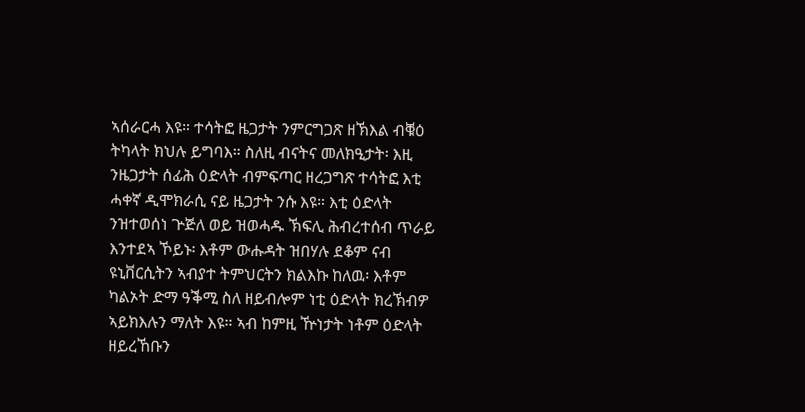ኣሰራርሓ እዩ። ተሳትፎ ዜጋታት ንምርግጋጽ ዘኽእል ብቑዕ ትካላት ክህሉ ይግባእ። ስለዚ ብናትና መለክዒታት፡ እዚ ንዜጋታት ሰፊሕ ዕድላት ብምፍጣር ዘረጋግጽ ተሳትፎ እቲ ሓቀኛ ዲሞክራሲ ናይ ዜጋታት ንሱ እዩ። እቲ ዕድላት ንዝተወሰነ ጕጅለ ወይ ዝወሓዱ ኽፍሊ ሕብረተሰብ ጥራይ እንተደኣ ኾይኑ፡ እቶም ውሑዳት ዝበሃሉ ደቆም ናብ ዩኒቨርሲትን ኣብያተ ትምህርትን ክልእኩ ከለዉ፡ እቶም ካልኦት ድማ ዓቕሚ ስለ ዘይብሎም ነቲ ዕድላት ክረኽብዎ ኣይክእሉን ማለት እዩ። ኣብ ከምዚ ዅነታት ነቶም ዕድላት ዘይረኸቡን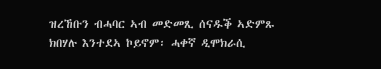ዝረኸቡን ብሓባር ኣብ መድመጺ ሰናዱቕ ኣድምጹ ክበሃሉ እንተደኣ ኮይኖም፡ ሓቀኛ ዲሞክራሲ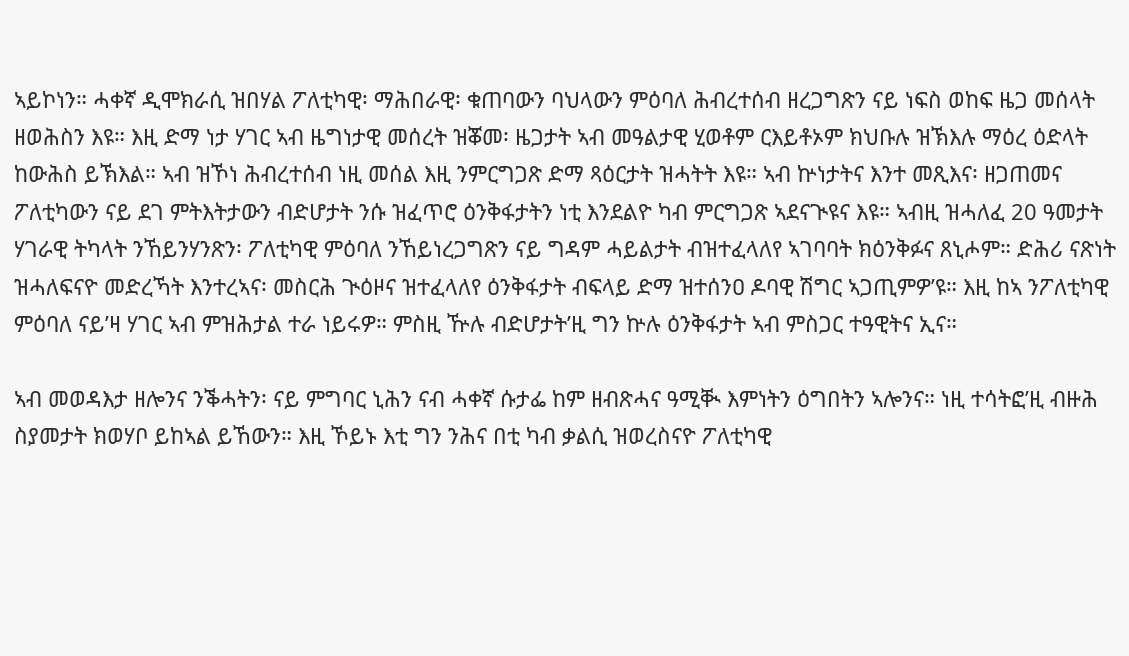ኣይኮነን። ሓቀኛ ዲሞክራሲ ዝበሃል ፖለቲካዊ፡ ማሕበራዊ፡ ቁጠባውን ባህላውን ምዕባለ ሕብረተሰብ ዘረጋግጽን ናይ ነፍስ ወከፍ ዜጋ መሰላት ዘወሕስን እዩ። እዚ ድማ ነታ ሃገር ኣብ ዜግነታዊ መሰረት ዝቖመ፡ ዜጋታት ኣብ መዓልታዊ ሂወቶም ርእይቶኦም ክህቡሉ ዝኽእሉ ማዕረ ዕድላት ከውሕስ ይኽእል። ኣብ ዝኾነ ሕብረተሰብ ነዚ መሰል እዚ ንምርግጋጽ ድማ ጻዕርታት ዝሓትት እዩ። ኣብ ኵነታትና እንተ መጺእና፡ ዘጋጠመና ፖለቲካውን ናይ ደገ ምትእትታውን ብድሆታት ንሱ ዝፈጥሮ ዕንቅፋታትን ነቲ እንደልዮ ካብ ምርግጋጽ ኣደናጒዩና እዩ። ኣብዚ ዝሓለፈ 20 ዓመታት ሃገራዊ ትካላት ንኸይንሃንጽን፡ ፖለቲካዊ ምዕባለ ንኸይነረጋግጽን ናይ ግዳም ሓይልታት ብዝተፈላለየ ኣገባባት ክዕንቅፉና ጸኒሖም። ድሕሪ ናጽነት ዝሓለፍናዮ መድረኻት እንተረኣና፡ መስርሕ ጒዕዞና ዝተፈላለየ ዕንቅፋታት ብፍላይ ድማ ዝተሰንዐ ዶባዊ ሽግር ኣጋጢምዎ’ዩ። እዚ ከኣ ንፖለቲካዊ ምዕባለ ናይ’ዛ ሃገር ኣብ ምዝሕታል ተራ ነይሩዎ። ምስዚ ዅሉ ብድሆታት’ዚ ግን ኵሉ ዕንቅፋታት ኣብ ምስጋር ተዓዊትና ኢና።

ኣብ መወዳእታ ዘሎንና ንቕሓትን፡ ናይ ምግባር ኒሕን ናብ ሓቀኛ ሱታፌ ከም ዘብጽሓና ዓሚቚ እምነትን ዕግበትን ኣሎንና። ነዚ ተሳትፎ’ዚ ብዙሕ ስያመታት ክወሃቦ ይከኣል ይኸውን። እዚ ኾይኑ እቲ ግን ንሕና በቲ ካብ ቃልሲ ዝወረስናዮ ፖለቲካዊ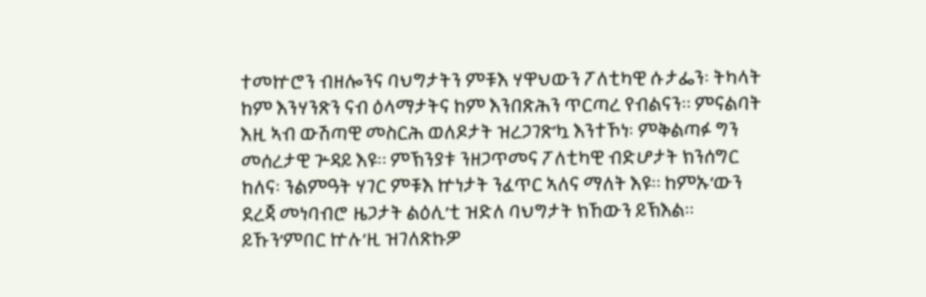ተመኵሮን ብዘሎንና ባህግታትን ምቹእ ሃዋህውን ፖለቲካዊ ሱታፌን፡ ትካላት ከም እንሃንጽን ናብ ዕላማታትና ከም እንበጽሕን ጥርጣረ የብልናን። ምናልባት እዚ ኣብ ውሽጣዊ መስርሕ ወለዶታት ዝረጋገጽ’ኳ እንተኾነ፡ ምቅልጣፉ ግን መሰረታዊ ጕዳይ እዩ። ምኽንያቱ ንዘጋጥመና ፖለቲካዊ ብድሆታት ክንሰግር ከለና፡ ንልምዓት ሃገር ምቹእ ኵነታት ንፈጥር ኣለና ማለት እዩ። ከምኡ’ውን ደረጃ መነባብሮ ዜጋታት ልዕሊ’ቲ ዝድለ ባህግታት ክኸውን ይኽእል። ይኹን’ምበር ኵሉ’ዚ ዝገለጽኩዎ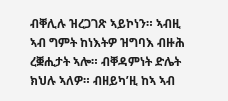ብቐሊሉ ዝረጋገጽ ኣይኮነን። ኣብዚ ኣብ ግምት ከነእትዎ ዝግባእ ብዙሕ ረቛሒታት ኣሎ። ብቐዳምነት ድሌት ክህሉ ኣለዎ። ብዘይካ’ዚ ከኣ ኣብ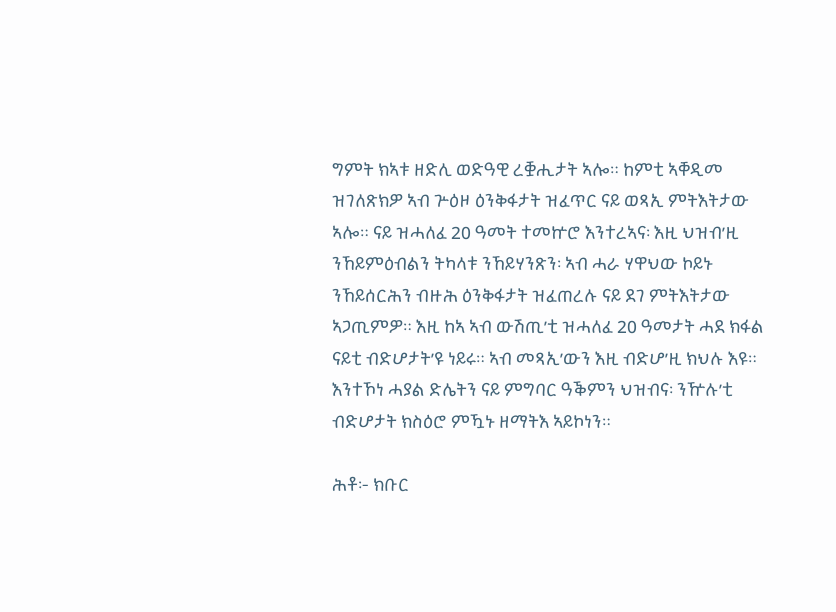ግምት ክኣቱ ዘድሊ ወድዓዊ ረቛሒታት ኣሎ። ከምቲ ኣቐዲመ ዝገለጽክዎ ኣብ ጕዕዞ ዕንቅፋታት ዝፈጥር ናይ ወጻኢ ምትእትታው ኣሎ። ናይ ዝሓለፈ 20 ዓመት ተመኵሮ እንተረኣና፡ እዚ ህዝብ’ዚ ንኸይምዕብልን ትካላቱ ንኸይሃንጽን፡ ኣብ ሓራ ሃዋህው ኮይኑ ንኸይሰርሕን ብዙሕ ዕንቅፋታት ዝፈጠረሉ ናይ ደገ ምትእትታው ኣጋጢምዎ። እዚ ከኣ ኣብ ውሽጢ’ቲ ዝሓለፈ 20 ዓመታት ሓደ ክፋል ናይቲ ብድሆታት’ዩ ነይሩ። ኣብ መጻኢ’ውን እዚ ብድሆ’ዚ ክህሉ እዩ። እንተኾነ ሓያል ድሌትን ናይ ምግባር ዓቕምን ህዝብና፡ ንዅሉ’ቲ ብድሆታት ክስዕሮ ምዃኑ ዘማትእ ኣይኮነን።

ሕቶ፡- ክቡር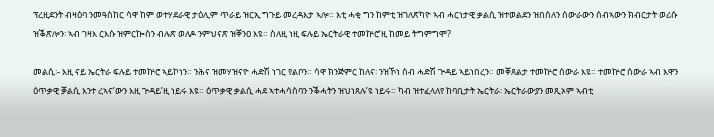ፕረዚደንት ብዛዕባ ንመዓስከር ሳዋ ከም ወተሃደራዊ ታዕሊም ጥራይ ዝርኢ ግጉይ መረዳእታ ኣሎ። እቲ ሓቂ ግን ከምቲ ዝገለጽካዮ ኣብ ሓርነታዊ ቃልሲ ዝተወልደን ዝበሰለን ሰውራውን ሰብኣውን ክብርታት ወሪሱ ዝቕጽሎን፡ ኣብ ገዛእ ርእሱ ዝምርኰስን ብሉጽ ወለዶ ንምህናጽ ዝቐንዐ እዩ። ስለዚ ነዚ ፍሉይ ኤርትራዊ ተመኵሮ’ዚ ከመይ ትግምግሞ?

መልሲ፡- እዚ ናይ ኤርትራ ፍሉይ ተመኵሮ ኣይኮነን። ንሕና ዝመሃዝናዮ ሓድሽ ነገር የልቦን። ሳዋ ክንጅምር ከለና፡ ንዝኾነ ሰብ ሓድሽ ጕዳይ ኣይነበረን። መቐጸልታ ተመኵሮ ሰውራ እዩ። ተመኵሮ ሰውራ ኣብ እዋን ዕጥቃዊ ቓልሲ እንተ ረኣና’ውን እዚ ጕዳይ’ዚ ነይሩ እዩ። ዕጥቃዊ ቃልሲ ሓደ ኣተሓሳስባን ንቕሓትን ዝህነጸሉ’ዩ ነይሩ። ካብ ዝተፈላለየ ከባቢታት ኤርትራ፡ ኤርትራውያን መጺኦም ኣብቲ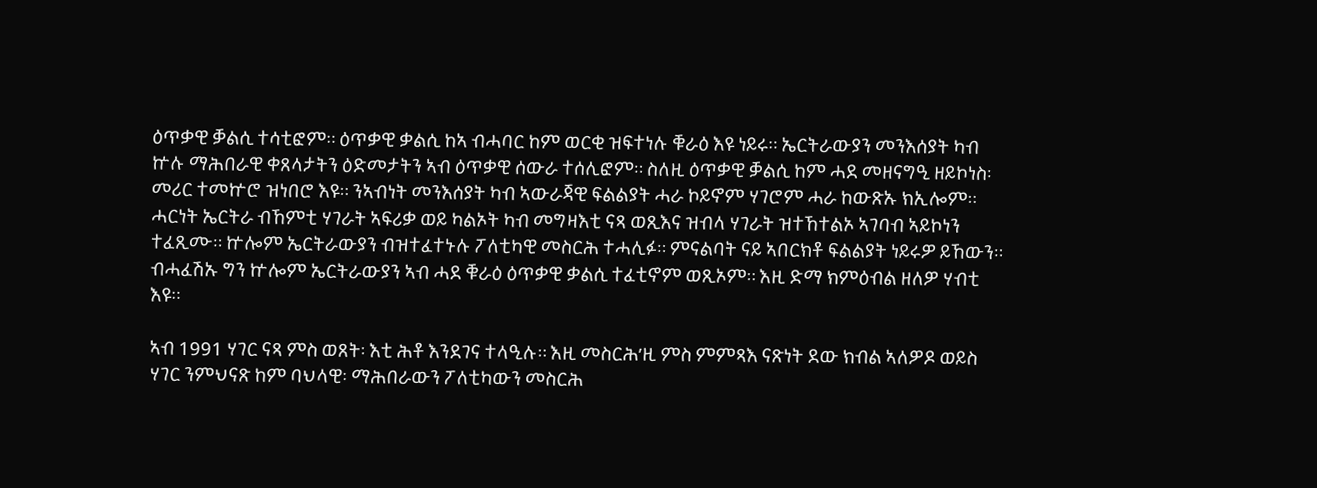ዕጥቃዊ ቓልሲ ተሳቲፎም። ዕጥቃዊ ቃልሲ ከኣ ብሓባር ከም ወርቂ ዝፍተነሉ ቑራዕ እዩ ነይሩ። ኤርትራውያን መንእሰያት ካብ ኵሉ ማሕበራዊ ቀጸላታትን ዕድመታትን ኣብ ዕጥቃዊ ሰውራ ተሰሊፎም። ስለዚ ዕጥቃዊ ቓልሲ ከም ሓደ መዘናግዒ ዘይኮነስ፡ መሪር ተመኵሮ ዝነበሮ እዩ። ንኣብነት መንእሰያት ካብ ኣውራጃዊ ፍልልያት ሓራ ኮይኖም ሃገሮም ሓራ ከውጽኡ ክኢሎም። ሓርነት ኤርትራ ብኸምቲ ሃገራት ኣፍሪቃ ወይ ካልኦት ካብ መግዛእቲ ናጻ ወጺእና ዝብላ ሃገራት ዝተኸተልኦ ኣገባብ ኣይኮነን ተፈጺሙ። ኵሎም ኤርትራውያን ብዝተፈተኑሉ ፖለቲካዊ መስርሕ ተሓሊፉ። ምናልባት ናይ ኣበርክቶ ፍልልያት ነይሩዎ ይኸውን። ብሓፈሽኡ ግን ኵሎም ኤርትራውያን ኣብ ሓደ ቑራዕ ዕጥቃዊ ቃልሲ ተፈቲኖም ወጺኦም። እዚ ድማ ክምዕብል ዘለዎ ሃብቲ እዩ።

ኣብ 1991 ሃገር ናጻ ምስ ወጸት፡ እቲ ሕቶ እንደገና ተላዒሉ። እዚ መስርሕ’ዚ ምስ ምምጻእ ናጽነት ደው ክብል ኣለዎዶ ወይስ ሃገር ንምህናጽ ከም ባህላዊ፡ ማሕበራውን ፖለቲካውን መስርሕ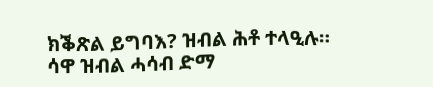ክቕጽል ይግባእ? ዝብል ሕቶ ተላዒሉ። ሳዋ ዝብል ሓሳብ ድማ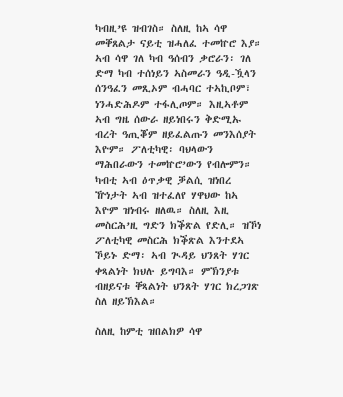ካብዚ’ዩ ዝብገስ። ስለዚ ከኣ ሳዋ መቐጸልታ ናይቲ ዝሓለፈ ተመኵሮ እያ። ኣብ ሳዋ ገለ ካብ ዓሰብን ቃሮራን፡ ገለ ድማ ካብ ተሰነይን ኣስመራን ዓዲ-ዃላን ሰንዓፈን መጺኦም ብሓባር ተኣኪቦም፣ ነንሓድሕዶም ተፋሊጦም። እዚኣቶም ኣብ ግዜ ሰውራ ዘይነበሩን ቅድሚኡ ብረት ዓጢቖም ዘይፈልጡን መንእሰያት እዮም። ፖለቲካዊ፡ ባህላውን ማሕበራውን ተመኵሮ’ውን የብሎምን። ካብቲ ኣብ ዕጥቃዊ ቓልሲ ዝነበረ ዅነታት ኣብ ዝተፈለየ ሃዋህው ከኣ እዮም ዝነብሩ ዘለዉ። ስለዚ እዚ መስርሕ’ዚ ግድን ክቕጽል የድሊ። ዝኾነ ፖለቲካዊ መስርሕ ክቕጽል እንተደኣ ኾይኑ ድማ፡ ኣብ ጒዳይ ህንጸት ሃገር ቀጻልነት ክህሉ ይግባእ። ምኽንያቱ ብዘይናቱ ቐጻልነት ህንጸት ሃገር ክረጋገጽ ስለ ዘይኽእል።

ስለዚ ከምቲ ዝበልክዎ ሳዋ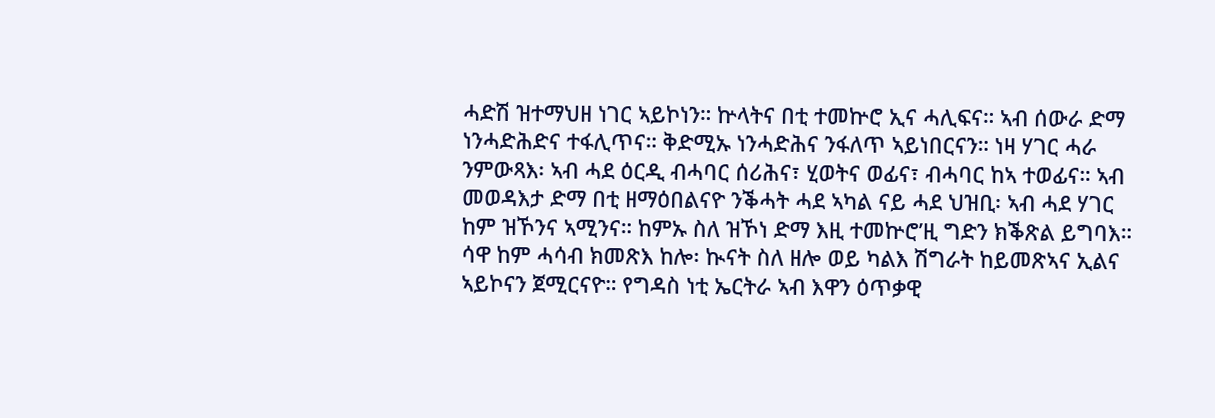ሓድሽ ዝተማህዘ ነገር ኣይኮነን። ኵላትና በቲ ተመኵሮ ኢና ሓሊፍና። ኣብ ሰውራ ድማ ነንሓድሕድና ተፋሊጥና። ቅድሚኡ ነንሓድሕና ንፋለጥ ኣይነበርናን። ነዛ ሃገር ሓራ ንምውጻእ፡ ኣብ ሓደ ዕርዲ ብሓባር ሰሪሕና፣ ሂወትና ወፊና፣ ብሓባር ከኣ ተወፊና። ኣብ መወዳእታ ድማ በቲ ዘማዕበልናዮ ንቕሓት ሓደ ኣካል ናይ ሓደ ህዝቢ፡ ኣብ ሓደ ሃገር ከም ዝኾንና ኣሚንና። ከምኡ ስለ ዝኾነ ድማ እዚ ተመኵሮ’ዚ ግድን ክቕጽል ይግባእ። ሳዋ ከም ሓሳብ ክመጽእ ከሎ፡ ኲናት ስለ ዘሎ ወይ ካልእ ሽግራት ከይመጽኣና ኢልና ኣይኮናን ጀሚርናዮ። የግዳስ ነቲ ኤርትራ ኣብ እዋን ዕጥቃዊ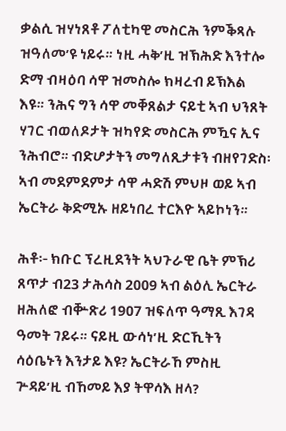ቃልሲ ዝሃነጸቶ ፖለቲካዊ መስርሕ ንምቕጻሉ ዝዓለመ’ዩ ነይሩ። ነዚ ሓቅ’ዚ ዝኽሕድ እንተሎ ድማ ብዛዕባ ሳዋ ዝመስሎ ክዛረብ ይኽእል እዩ። ንሕና ግን ሳዋ መቐጸልታ ናይቲ ኣብ ህንጸት ሃገር ብወለዶታት ዝካየድ መስርሕ ምዃና ኢና ንሕብሮ። ብድሆታትን መግለጺታቱን ብዘየገድስ፡ ኣብ መደምደምታ ሳዋ ሓድሽ ምህዞ ወይ ኣብ ኤርትራ ቅድሚኡ ዘይነበረ ተርእዮ ኣይኮነን።

ሕቶ፡- ክቡር ፕረዚደንት ኣህጉራዊ ቤት ምኽሪ ጸጥታ ብ23 ታሕሳስ 2009 ኣብ ልዕሊ ኤርትራ ዘሕለፎ ብቝጽሪ 1907 ዝፍለጥ ዓማጺ እገዳ ዓመት ገይሩ። ናይዚ ውሳነ’ዚ ድርኺትን ሳዕቤኑን እንታይ እዩ? ኤርትራኸ ምስዚ ጕዳይ’ዚ ብኸመይ እያ ትዋሳእ ዘላ?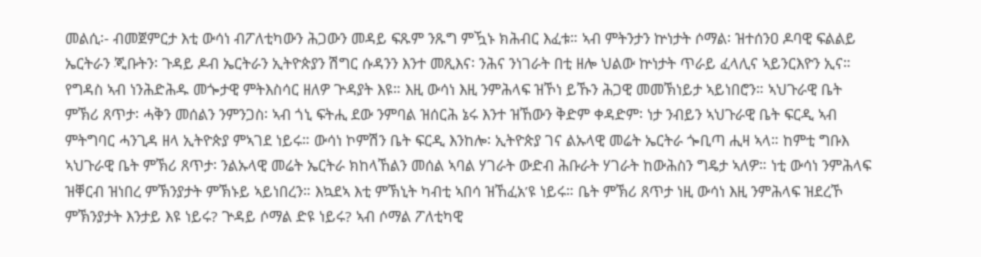መልሲ፡- ብመጀምርታ እቲ ውሳነ ብፖለቲካውን ሕጋውን መዳይ ፍጹም ንጹግ ምዃኑ ክሕብር እፈቱ። ኣብ ምትንታን ኵነታት ሶማል፡ ዝተሰንዐ ዶባዊ ፍልልይ ኤርትራን ጂቡትን፡ ጉዳይ ዶብ ኤርትራን ኢትዮጵያን ሽግር ሱዳንን እንተ መጺእና፡ ንሕና ንነገራት በቲ ዘሎ ህልው ኵነታት ጥራይ ፈላሊና ኣይንርእዮን ኢና። የግዳስ ኣብ ነንሕድሕዱ መጐታዊ ምትእስሳር ዘለዎ ጕዳያት እዩ። እዚ ውሳነ እዚ ንምሕላፍ ዝኾነ ይኹን ሕጋዊ መመኽነይታ ኣይነበሮን። ኣህጉራዊ ቤት ምኽሪ ጸጥታ፡ ሓቅን መሰልን ንምንጋስ፡ ኣብ ጎኒ ፍትሒ ደው ንምባል ዝሰርሕ ኔሩ እንተ ዝኸውን ቅድም ቀዳድም፡ ነታ ንብይን ኣህጉራዊ ቤት ፍርዲ ኣብ ምትግባር ሓንጊዳ ዘላ ኢትዮጵያ ምኣገደ ነይሩ። ውሳነ ኮምሽን ቤት ፍርዲ እንከሎ፡ ኢትዮጵያ ገና ልኡላዊ መሬት ኤርትራ ጐቢጣ ሒዛ ኣላ። ከምቲ ግቡእ ኣህጉራዊ ቤት ምኽሪ ጸጥታ፡ ንልኡላዊ መሬት ኤርትራ ክከላኸልን መሰል ኣባል ሃገራት ውድብ ሕቡራት ሃገራት ከውሕስን ግዴታ ኣለዎ። ነቲ ውሳነ ንምሕላፍ ዝቐርብ ዝነበረ ምኽንያታት ምኽኑይ ኣይነበረን። እኳደኣ እቲ ምኽኒት ካብቲ ኣበሳ ዝኸፈአ’ዩ ነይሩ። ቤት ምኽሪ ጸጥታ ነዚ ውሳነ እዚ ንምሕላፍ ዝደረኾ ምኽንያታት እንታይ እዩ ነይሩ? ጕዳይ ሶማል ድዩ ነይሩ? ኣብ ሶማል ፖለቲካዊ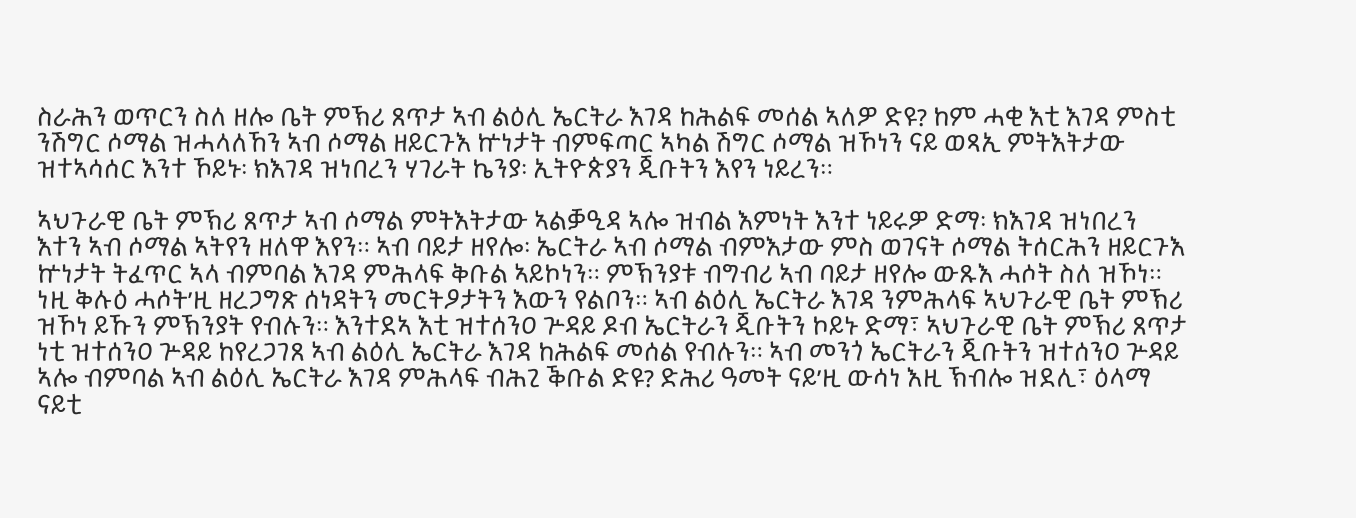ስራሕን ወጥርን ስለ ዘሎ ቤት ምኽሪ ጸጥታ ኣብ ልዕሊ ኤርትራ እገዳ ከሕልፍ መሰል ኣለዎ ድዩ? ከም ሓቂ እቲ እገዳ ምስቲ ንሽግር ሶማል ዝሓላለኸን ኣብ ሶማል ዘይርጉእ ኵነታት ብምፍጣር ኣካል ሽግር ሶማል ዝኾነን ናይ ወጻኢ ምትእትታው ዝተኣሳሰር እንተ ኾይኑ፡ ክእገዳ ዝነበረን ሃገራት ኬንያ፡ ኢትዮጵያን ጂቡትን እየን ነይረን።

ኣህጉራዊ ቤት ምኽሪ ጸጥታ ኣብ ሶማል ምትእትታው ኣልቓዒዳ ኣሎ ዝብል እምነት እንተ ነይሩዎ ድማ፡ ክእገዳ ዝነበረን እተን ኣብ ሶማል ኣትየን ዘለዋ እየን። ኣብ ባይታ ዘየሎ፡ ኤርትራ ኣብ ሶማል ብምእታው ምስ ወገናት ሶማል ትሰርሕን ዘይርጉእ ኵነታት ትፈጥር ኣላ ብምባል እገዳ ምሕላፍ ቅቡል ኣይኮነን። ምኽንያቱ ብግብሪ ኣብ ባይታ ዘየሎ ውጹእ ሓሶት ስለ ዝኾነ። ነዚ ቅሉዕ ሓሶት’ዚ ዘረጋግጽ ሰነዳትን መርትዖታትን እውን የልቦን። ኣብ ልዕሊ ኤርትራ እገዳ ንምሕላፍ ኣህጉራዊ ቤት ምኽሪ ዝኾነ ይኹን ምኽንያት የብሉን። እንተደኣ እቲ ዝተሰንዐ ጕዳይ ዶብ ኤርትራን ጂቡትን ኮይኑ ድማ፣ ኣህጉራዊ ቤት ምኽሪ ጸጥታ ነቲ ዝተሰንዐ ጕዳይ ከየረጋገጸ ኣብ ልዕሊ ኤርትራ እገዳ ከሕልፍ መሰል የብሉን። ኣብ መንጎ ኤርትራን ጂቡትን ዝተሰንዐ ጕዳይ ኣሎ ብምባል ኣብ ልዕሊ ኤርትራ እገዳ ምሕላፍ ብሕጊ ቕቡል ድዩ? ድሕሪ ዓመት ናይ’ዚ ውሳነ እዚ ኽብሎ ዝደሊ፣ ዕላማ ናይቲ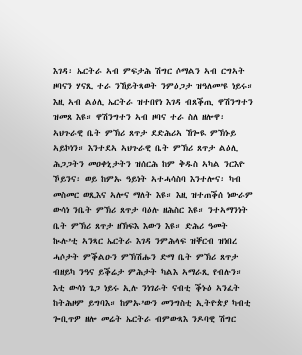እገዳ፡ ኤርትራ ኣብ ምፍታሕ ሽግር ሶማልን ኣብ ርግኣት ዞባናን ሃናጺ ተራ ንኸይትጻወት ንምዕጋታ ዝዓለመ’ዩ ነይሩ። እዚ ኣብ ልዕሊ ኤርትራ ዝተበየነ እገዳ ብጸቕጢ ዋሽንግተን ዝመጸ እዩ። ዋሽንግተን ኣብ ዞባና ተራ ስለ ዘሎዋ፡ ኣህጉራዊ ቤት ምኽሪ ጸጥታ ደድሕሪኣ ኸጐዪ ምኽኑይ ኣይኮነን። እንተደኣ ኣህጉራዊ ቤት ምኽሪ ጸጥታ ልዕሊ ሕጋጋትን መዐቀኒታትን ዝሰርሕ ከም ቅዱስ ኣካል ንርእዮ ኾይንና፡ ወይ ከምኡ ዓይነት ኣተሓሳስባ እንተሎና፡ ካብ መስመር ወጺእና ኣሎና ማለት እዩ። እዚ ዝተጠቕሰ ነውራም ውሳነ ንቤት ምኽሪ ጸጥታ ባዕሉ ዘሕስር እዩ። ንተኣማንነት ቤት ምኽሪ ጸጥታ ዘኽፍእ እውን እዩ። ድሕሪ ዓመት ኲሉ’ቲ ኣንጻር ኤርትራ እገዳ ንምሕላፍ ዝቐርብ ዝነበረ ሓሶታት ምቕልዑን ምኽሽሑን ድማ ቤት ምኽሪ ጸጥታ ብዘይካ ንዓና ይቕሬታ ምሕታት ካልእ ኣማራጺ የብሉን። እቲ ውሳነ ጌጋ ነይሩ ኢሉ ንነገራት ናብቲ ቕኑዕ ኣንፈት ከትሕዞም ይግባእ። ከምኡ’ውን መንግስቲ ኢትዮጵያ ካብቲ ጐቢጥዎ ዘሎ መሬት ኤርትራ ብምውጻእ ንዶባዊ ሽግር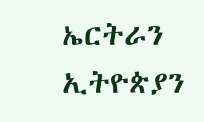ኤርትራን ኢትዮጵያን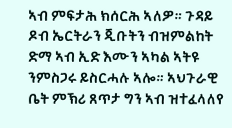ኣብ ምፍታሕ ክሰርሕ ኣለዎ። ጉዳይ ዶብ ኤርትራን ጂቡትን ብዝምልከት ድማ ኣብ ኢድ እሙን ኣካል ኣትዩ ንምስጋሩ ይስርሓሉ ኣሎ። ኣህጉራዊ ቤት ምኽሪ ጸጥታ ግን ኣብ ዝተፈላለየ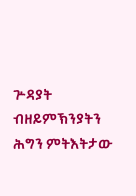ጕዳያት ብዘይምኽንያትን ሕግን ምትእትታው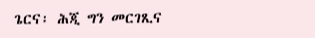ጌርና፡ ሕጂ ግን መርገጺና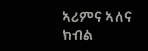ኣሪምና ኣለና ክብል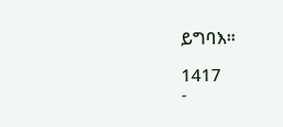ይግባእ።

1417
-